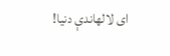ای لالهاندې دنیا!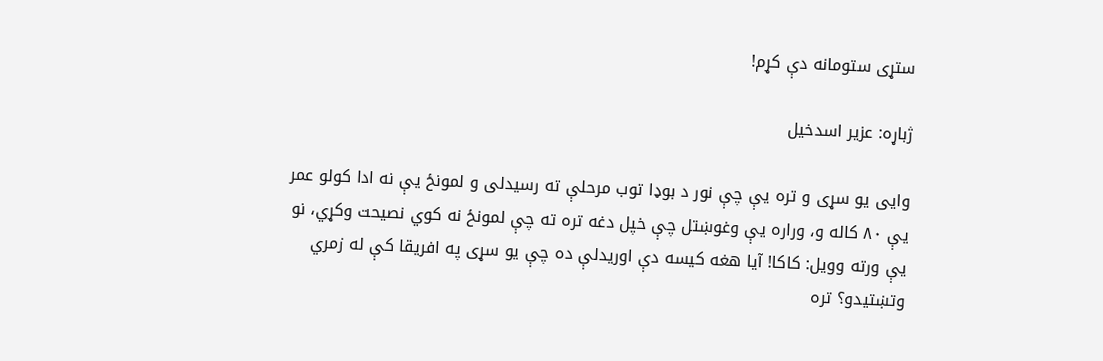ستړی ستومانه دې کړم!

ژباړه: عزیر اسدخیل

وایی یو سړی و تره یې چې نور د بوډا توب مرحلې ته رسیدلی و لمونځ یې نه ادا کولو عمر یې ۸۰ کاله و، وراره یې وغوښتل چې خپل دغه تره ته چې لمونځ نه کوي نصیحت وکړي، نو یې ورته وویل: کاکا! آیا هغه کیسه دې اوریدلې ده چې یو سړی په افریقا کې له زمري وتښتیدو؟ تره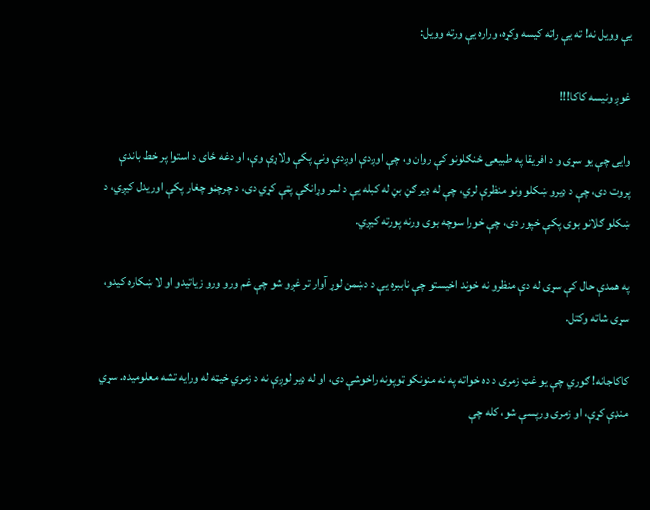یې وویل نه! ته یې راته کیسه وکړه، وراره یې ورته وویل:

غوږ ونیسه کاکا!!!

وایی چې یو سړی و د افریقا په طبیعی ځنګلونو کې روان و، چې اوږدې اوږدې ونې پکې ولاړې وې، او دغه ځای د استوا پر خط باندې پروت دی، چې د ډیرو ښکلو ونو منظرې لري، چې له ډیر ګڼ بڼ له کبله یې د لمر وړانګې پټې کړي دی، د چرچڼو چغار پکې اوریدل کیږي، د ښکلو ګلانو بوی پکې خپور دی، چې خورا سوچه بوی ورنه پورته کیږي.

په همدې حال کې سړی له دې منظرو نه خوند اخیستو چې ناببره یې د دښمن لوړ آوار تر غږو شو چې غم ورو ورو زیاتیدو او لا ښکاره کیدو، سړی شاته وکتل.

کاکاجانه! ګوري چې یو غټ زمری د ده خواته په نه منونکو ټوپونه راخوشې دی، او له ډیر لوږې نه د زمري خیټه له ورایه تشه معلومیده. سړي منډې کړې، او زمری ورپسې شو، کله چې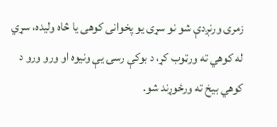زمری ورنږدې شو نو سړی یو پخوانی کوهی یا څاه ولیده، سړي له کوهي ته ورټوب کړ، د بوکې رسۍ یې ونیوه او ورو ورو د کوهي بیخ ته ورځوړند شو.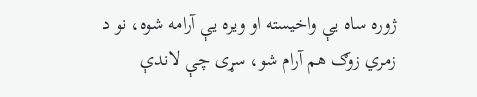ژوره ساه یې واخیسته او ویره یې آرامه شوه، نو د زمري زوګ هم آرام شو، سړی چې لاندې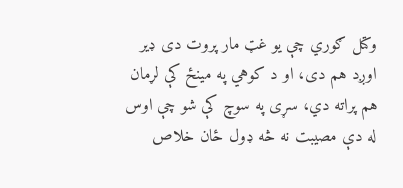وکتل ګوري چې یو غټ مار پروت دی ډیر اوږد هم دی، او د کوهي په مینځ کې لړمان هم پراته دي، سړی په سوچ کې شو چې اوس له دې مصیبت نه څه ډول ځان خلاص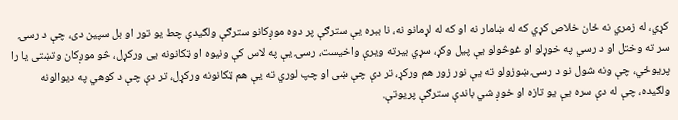کړي، له زمري نه ځان خلاص کړي که له ښامار نه او که له لړمانو نه، نا ببره یې سترګې پر دوه موږکانو سترګې ولګیدې چط یو تور او بل سپین دی، چې د رسۍ سر ته وختل او د رسي په خوړلو او غوڅولو یې پیل وکړ، سړي بیرته ویرې واخیست، رسۍ یې په لاس کې ونیوه او ټکانونه یی ورکړل، څو موږکان وتښتی یا را پریوځي، چې ونه شول نو د رسۍ ښوزولو ته یې نور زور هم ورکړ، تر دې چې ښی او چپ لوري ته یې هم ټکانونه ورکړل، تر دې چې د کوهي په دیوالونه ولګیده، چې له دې سره یې یو تازه او خوږ شي باندې سترګې پریوتې.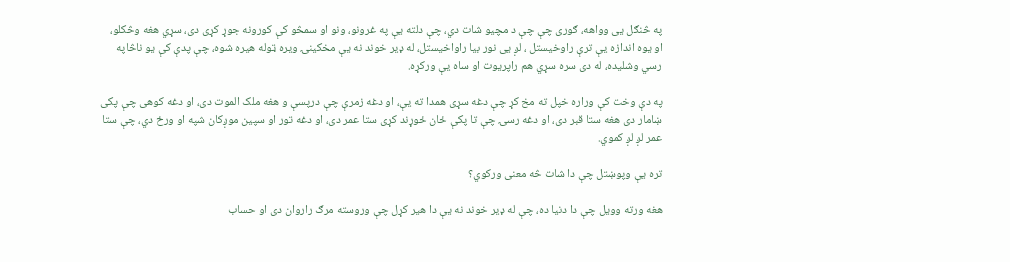په څنګل یی وواهه، ګوری چې چې د مچیو شات دي، چې دلته یې په غرونو، ونو او سمڅو کې کورونه جوړ کړی دی، سړي هغه وڅکلو، او یوه اندازه یې ترې راوخیستل ، لږ یی نور بیا راواخیستل، له ډیر خوند نه یې مخکینۍ ویره ټوله هیره شوه، چې پدې کې یو ناڅاپه رسي وشلیده، له دی سره سړي هم راپریوت او ساه یې ورکړه.

په دې وخت کې وراره خپل ته مخ کړ چې دغه سړی همدا ته یې، او دغه زمرې چې درپسې و هغه ملک الموت دی، او دغه کوهی چې پکی ښامار دی هغه ستا قبر دی، او دغه رسۍ چې تا پکې ځان ځوړند کړی ستا عمر دی، او دغه تور او سپین موږکان شپه او ورځ دي، چې ستا عمر لږ لږ کموي.

تره یې وپوښتل چې دا شات څه معنی ورکوي؟

هغه ورته وویل چې دا دنیا ده، چې له ډیر خوند نه یې دا هیر کړل چې وروسته مرګ راروان دی او حساب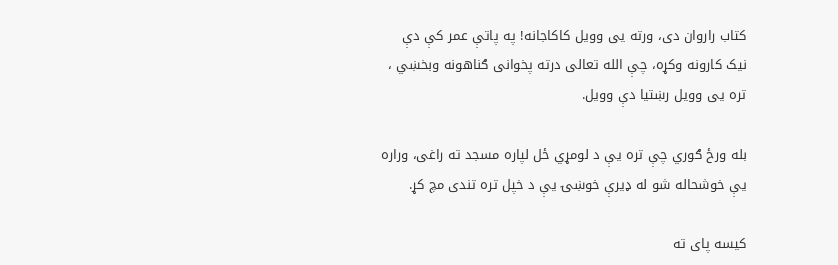کتاب راروان دی، ورته یی وویل کاکاجانه! په پاتې عمر کې دې نیک کارونه وکړه، چې الله تعالی درته پخوانی ګناهونه وبخښي ، تره یی وویل رښتیا دې وویل.

بله ورځ ګوري چې تره یې د لومړي ځل لپاره مسجد ته راغی، وراره یې خوشحاله شو له ډیرې خوښۍ یې د خپل تره تندی مچ کړ.

کیسه پای ته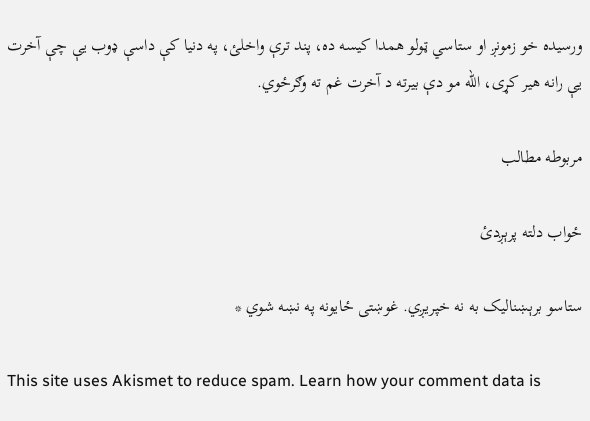ورسیده خو زمونږ او ستاسي ټولو همدا کیسه ده، پند ترې واخلئ، په دنیا کې داسې ډوب یې چې آخرت یې رانه هیر کړی، الله مو دې بیرته د آخرت غم ته وګرځوي.

مربوطه مطالب

ځواب دلته پرېږدئ

ستاسو برېښناليک به نه خپريږي. غوښتى ځایونه په نښه شوي *

This site uses Akismet to reduce spam. Learn how your comment data is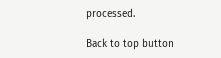processed.

Back to top button